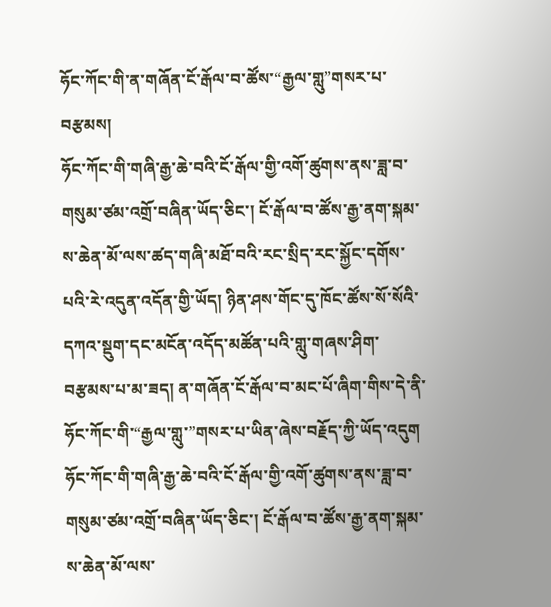ཧོང་ཀོང་གི་ན་གཞོན་ངོ་རྒོལ་བ་ཚོས་“རྒྱལ་གླུ”གསར་པ་བརྩམས།
ཧོང་ཀོང་གི་གཞི་རྒྱ་ཆེ་བའི་ངོ་རྒོལ་གྱི་འགོ་ཚུགས་ནས་ཟླ་བ་གསུམ་ཙམ་འགྲོ་བཞིན་ཡོད་ཅིང་། ངོ་རྒོལ་བ་ཚོས་རྒྱ་ནག་སྐམ་ས་ཆེན་མོ་ལས་ཚད་གཞི་མཐོ་བའི་རང་སྲིད་རང་སྐྱོང་དགོས་པའི་རེ་འདུན་འདོན་གྱི་ཡོད། ཉིན་ཤས་གོང་དུ་ཁོང་ཚོས་སོ་སོའི་དཀའ་སྡུག་དང་མངོན་འདོད་མཚོན་པའི་གླུ་གཞས་ཤིག་བརྩམས་པ་མ་ཟད། ན་གཞོན་ངོ་རྒོལ་བ་མང་པོ་ཞིག་གིས་དེ་ནི་ཧོང་ཀོང་གི་“རྒྱལ་གླུ་”གསར་པ་ཡིན་ཞེས་བརྗོད་ཀྱི་ཡོད་འདུག
ཧོང་ཀོང་གི་གཞི་རྒྱ་ཆེ་བའི་ངོ་རྒོལ་གྱི་འགོ་ཚུགས་ནས་ཟླ་བ་གསུམ་ཙམ་འགྲོ་བཞིན་ཡོད་ཅིང་། ངོ་རྒོལ་བ་ཚོས་རྒྱ་ནག་སྐམ་ས་ཆེན་མོ་ལས་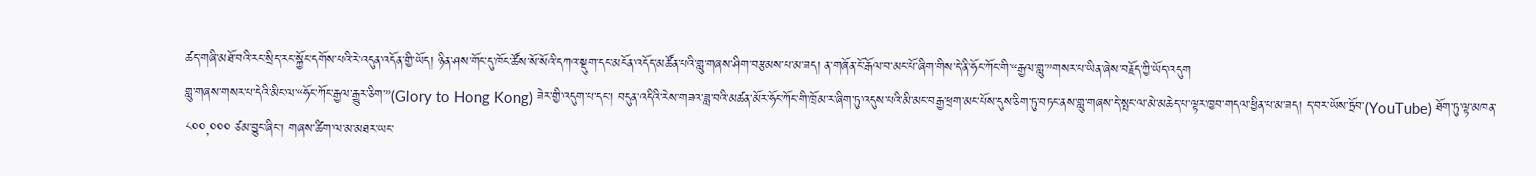ཚད་གཞི་མཐོ་བའི་རང་སྲིད་རང་སྐྱོང་དགོས་པའི་རེ་འདུན་འདོན་གྱི་ཡོད། ཉིན་ཤས་གོང་དུ་ཁོང་ཚོས་སོ་སོའི་དཀའ་སྡུག་དང་མངོན་འདོད་མཚོན་པའི་གླུ་གཞས་ཤིག་བརྩམས་པ་མ་ཟད། ན་གཞོན་ངོ་རྒོལ་བ་མང་པོ་ཞིག་གིས་དེ་ནི་ཧོང་ཀོང་གི་“རྒྱལ་གླུ་”གསར་པ་ཡིན་ཞེས་བརྗོད་ཀྱི་ཡོད་འདུག
གླུ་གཞས་གསར་པ་དེའི་མིང་ལ་“ཧོང་ཀོང་རྒྱལ་རྒྱུར་ཅིག་”(Glory to Hong Kong) ཟེར་གྱི་འདུག་པ་དང་། བདུན་འདིའི་རེས་གཟའ་ཟླ་བའི་མཚན་མོར་ཧོང་ཀོང་གི་ཁྲོམ་ར་ཞིག་ཏུ་འདུས་པའི་མི་མང་བརྒྱ་ཕྲག་མང་པོས་དུས་ཅིག་ཏུ་བཏང་ནས་གླུ་གཞས་དེ་སྤང་ལ་མེ་མཆེད་པ་ལྟར་ཁྱབ་གདལ་ཕྱིན་པ་མ་ཟད། ད་བར་ཡོས་ཏྲོབ་(YouTube) ཐོག་ཏུ་ལྟ་མཁན་ ༨༠༠,༠༠༠ ཙམ་བྱུང་ཞིང་། གཞས་ཚིག་ལ་མ་མཐར་ཡང་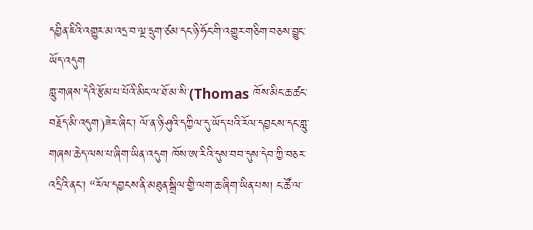དབྱིན་ཇིའི་འགྱུར་མ་འདྲ་བ་ལྔ་དྲུག་ཙམ་དང་ཉི་ཧོང་གི་འགྱུར་གཅིག་བཅས་བྱུང་ཡོད་འདུག
གླུ་གཞས་དེའི་རྩོམ་པ་པོའི་མིང་ལ་ཐོ་མ་སི་(Thomas ཁོས་མིང་ཆ་ཚང་བརྗོད་མི་འདུག)ཟེར་ཞིང་། ལོ་ན་ཉི་ཤུའི་དཀྱིལ་དུ་ཡོད་པའི་རོལ་དབྱངས་དང་གླུ་གཞས་ཆེད་ལས་པ་ཞིག་ཡིན་འདུག ཁོས་ཨ་རིའི་དུས་བབ་དུས་དེབ་ཀྱི་བཅར་འདྲིའི་ནང་། “རོལ་དབྱངས་ནི་མཐུན་སྒྲིལ་གྱི་ལག་ཆ་ཞིག་ཡིན་པས། ང་ཚོ་ལ་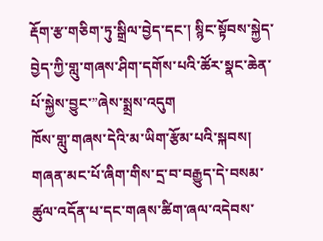རྡོག་རྩ་གཅིག་ཏུ་སྒྲིལ་བྱེད་དང་། སྙིང་སྟོབས་སྐྱེད་བྱེད་ཀྱི་གླུ་གཞས་ཤིག་དགོས་པའི་ཚོར་སྣང་ཆེན་པོ་སྐྱེས་བྱུང་”ཞེས་སྨྲས་འདུག
ཁོས་གླུ་གཞས་དེའི་མ་ཡིག་རྩོམ་པའི་སྐབས། གཞན་མང་པོ་ཞིག་གིས་དྲ་བ་བརྒྱུད་དེ་བསམ་ཚུལ་འདོན་པ་དང་གཞས་ཚིག་ཞལ་འདེབས་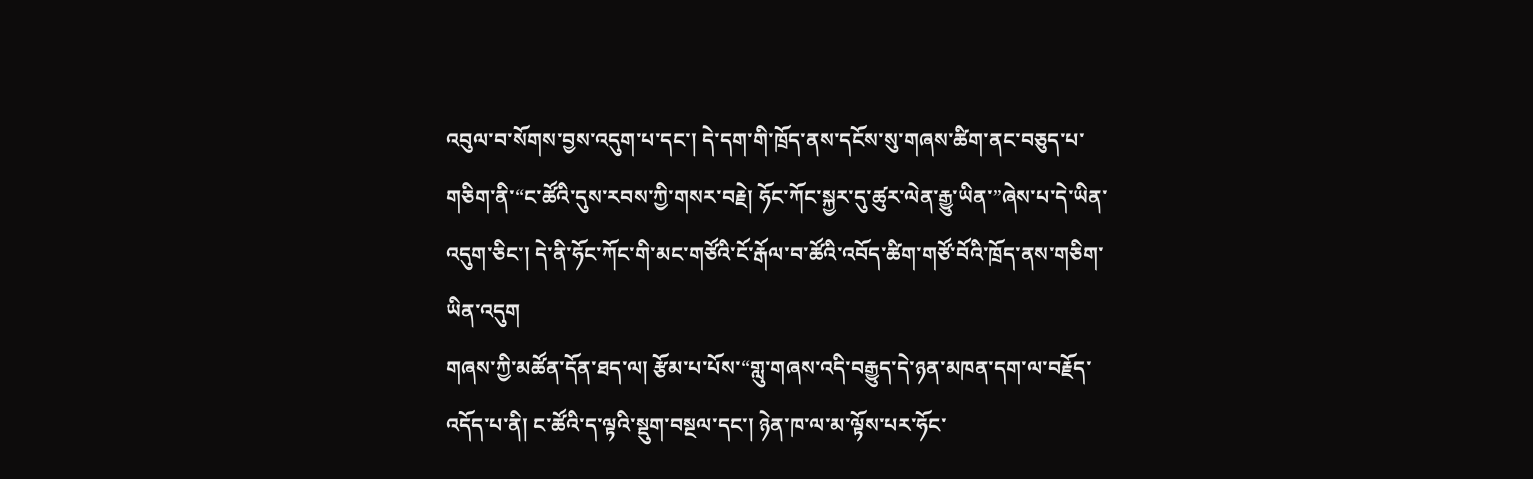འབུལ་བ་སོགས་བྱས་འདུག་པ་དང་། དེ་དག་གི་ཁྲོད་ནས་དངོས་སུ་གཞས་ཚིག་ནང་བཅུད་པ་གཅིག་ནི་“ང་ཚོའི་དུས་རབས་ཀྱི་གསར་བརྗེ། ཧོང་ཀོང་སྐྱར་དུ་ཚུར་ལེན་རྒྱུ་ཡིན་”ཞེས་པ་དེ་ཡིན་འདུག་ཅིང་། དེ་ནི་ཧོང་ཀོང་གི་མང་གཙོའི་ངོ་རྒོལ་བ་ཚོའི་འབོད་ཚིག་གཙོ་བོའི་ཁྲོད་ནས་གཅིག་ཡིན་འདུག
གཞས་ཀྱི་མཚོན་དོན་ཐད་ལ། རྩོམ་པ་པོས་“གླུ་གཞས་འདི་བརྒྱུད་དེ་ཉན་མཁན་དག་ལ་བརྗོད་འདོད་པ་ནི། ང་ཚོའི་ད་ལྟའི་སྡུག་བསྔལ་དང་། ཉེན་ཁ་ལ་མ་ལྟོས་པར་ཧོང་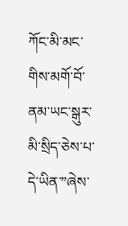ཀོང་མི་མང་གིས་མགོ་བོ་ནམ་ཡང་སྒུར་མི་སྲིད་ཅེས་པ་དེ་ཡིན་”ཞེས་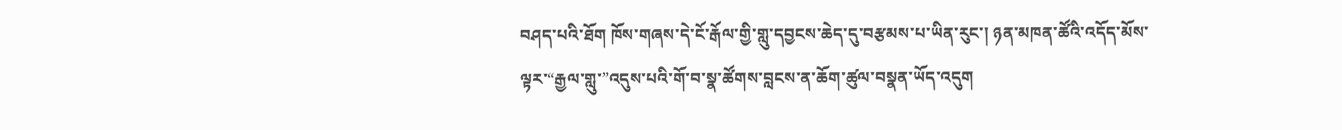བཤད་པའི་ཐོག ཁོས་གཞས་དེ་ངོ་རྒོལ་གྱི་གླུ་དབྱངས་ཆེད་དུ་བརྩམས་པ་ཡིན་རུང་། ཉན་མཁན་ཚོའི་འདོད་མོས་ལྟར་“རྒྱལ་གླུ་”འདུས་པའི་གོ་བ་སྣ་ཚོགས་བླངས་ན་ཆོག་ཚུལ་བསྣན་ཡོད་འདུག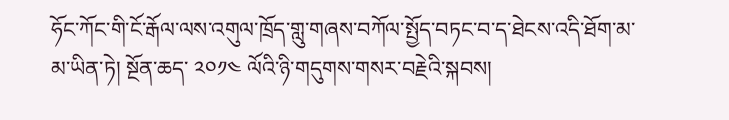ཧོང་ཀོང་གི་ངོ་རྒོལ་ལས་འགུལ་ཁྲོད་གླུ་གཞས་བཀོལ་སྤྱོད་བཏང་བ་ད་ཐེངས་འདི་ཐོག་མ་མ་ཡིན་ཏེ། སྔོན་ཆད་ ༢༠༡༤ ལོའི་ཉི་གདུགས་གསར་བརྗེའི་སྐབས།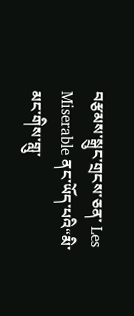བརྩམས་སྒྲུང་གྲངས་ཅན་ Les Miserable ནང་ཡོད་པའི“མི་མང་གིས་གླུ་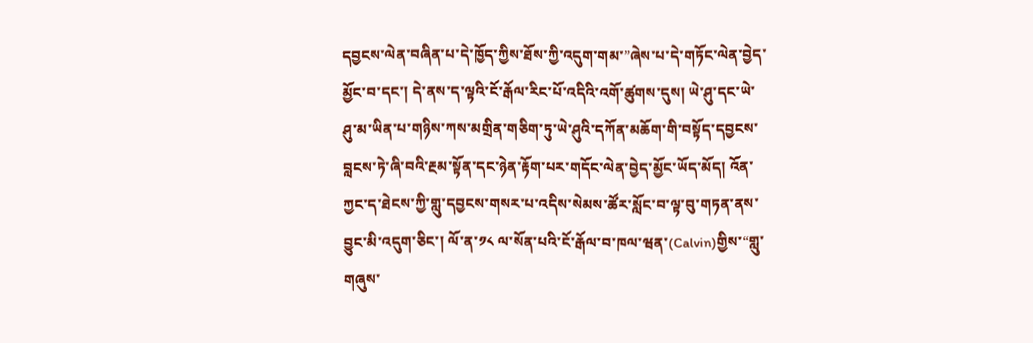དབྱངས་ལེན་བཞིན་པ་དེ་ཁྱོད་ཀྱིས་ཐོས་ཀྱི་འདུག་གམ་”ཞེས་པ་དེ་གཏོང་ལེན་བྱེད་མྱོང་བ་དང་། དེ་ནས་ད་ལྟའི་ངོ་རྒོལ་རིང་པོ་འདིའི་འགོ་ཚུགས་དུས། ཡེ་ཤུ་དང་ཡེ་ཤུ་མ་ཡིན་པ་གཉིས་ཀས་མགྲིན་གཅིག་ཏུ་ཡེ་ཤུའི་དཀོན་མཆོག་གི་བསྟོད་དབྱངས་བླངས་ཏེ་ཞི་བའི་རྔམ་སྟོན་དང་ཉེན་རྟོག་པར་གདོང་ལེན་བྱེད་མྱོང་ཡོད་མོད། འོན་ཀྱང་ད་ཐེངས་ཀྱི་གླུ་དབྱངས་གསར་པ་འདིས་སེམས་ཚོར་སློང་བ་ལྟ་བུ་གཏན་ནས་བྱུང་མི་འདུག་ཅིང་། ལོ་ན་༡༨ ལ་སོན་པའི་ངོ་རྒོལ་བ་ཁལ་ཝན་(Calvin)གྱིས་“གླུ་གཞུས་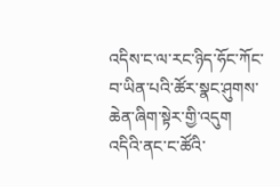འདིས་ང་ལ་རང་ཉིད་ཧོང་ཀོང་བ་ཡིན་པའི་ཚོར་སྣང་ཤུགས་ཆེན་ཞིག་སྟེར་གྱི་འདུག འདིའི་ནང་ང་ཚོའི་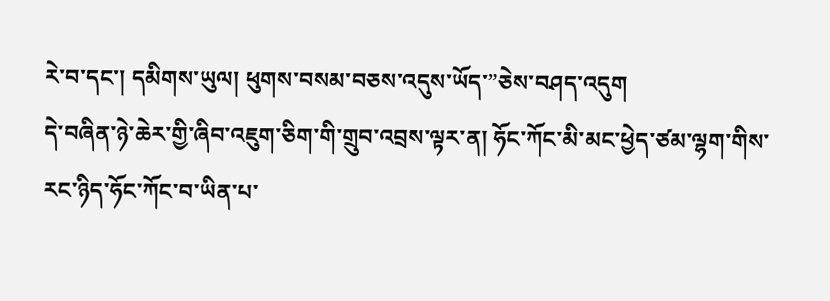རེ་བ་དང་། དམིགས་ཡུལ། ཕུགས་བསམ་བཅས་འདུས་ཡོད་”ཅེས་བཤད་འདུག
དེ་བཞིན་ཉེ་ཆེར་གྱི་ཞིབ་འཇུག་ཅིག་གི་གྲུབ་འབྲས་ལྟར་ན། ཧོང་ཀོང་མི་མང་ཕྱེད་ཙམ་ལྷག་གིས་རང་ཉིད་ཧོང་ཀོང་བ་ཡིན་པ་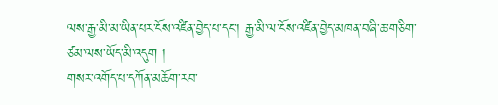ལས་རྒྱ་མི་མ་ཡིན་པར་ངོས་འཛིན་བྱེད་པ་དང་། རྒྱ་མི་ལ་ངོས་འཛིན་བྱེད་མཁན་བཞི་ཆ་གཅིག་ཙམ་ལས་ཡོད་མི་འདུག །
གསར་འགོད་པ་དཀོན་མཆོག་རབ་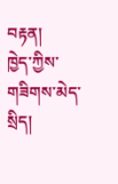བརྟན།
ཁྱེད་ཀྱིས་གཟིགས་མེད་སྲིད།